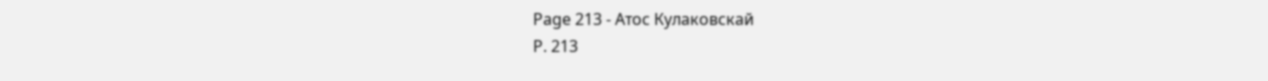Page 213 - Атос Кулаковскай
P. 213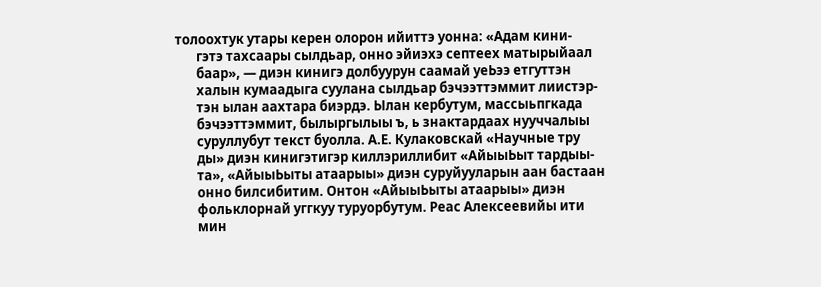толоохтук утары керен олорон ийиттэ уонна: «Адам кини-
       гэтэ тахсаары сылдьар, онно эйиэхэ септеех матырыйаал
       баар», — диэн кинигэ долбуурун саамай уеЬээ етгуттэн
       халын кумаадыга суулана сылдьар бэчээттэммит лиистэр-
       тэн ылан аахтара биэрдэ. Ылан кербутум, массыьпгкада
       бэчээттэммит, былыргылыы ъ, ь знактардаах нууччалыы
       суруллубут текст буолла. А.Е. Кулаковскай «Научные тру
       ды» диэн кинигэтигэр киллэриллибит «АйыыЬыт тардыы-
       та», «АйыыЬыты атаарыы» диэн суруйууларын аан бастаан
       онно билсибитим. Онтон «АйыыЬыты атаарыы» диэн
       фольклорнай уггкуу туруорбутум. Реас Алексеевийы ити
       мин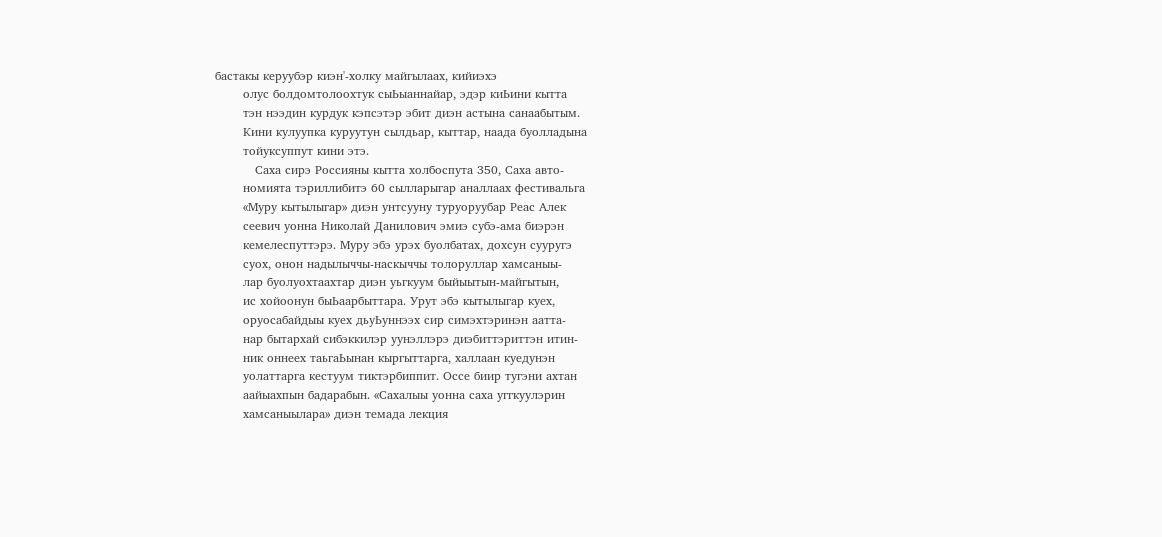бастакы керуубэр киэн'-холку майгылаах, кийиэхэ
       олус болдомтолоохтук сыЬыаннайар, эдэр киЬини кытта
       тэн нээдин курдук кэпсэтэр эбит диэн астына санаабытым.
       Кини кулуупка куруутун сылдьар, кыттар, наада буолладына
       тойуксуппут кини этэ.
          Саха сирэ Россияны кытта холбоспута 350, Саха авто-
       номията тэриллибитэ 60 сылларыгар аналлаах фестивальга
       «Муру кытылыгар» диэн унтсууну туруоруубар Реас Алек
       сеевич уонна Николай Данилович эмиэ субэ-ама биэрэн
       кемелеспуттэрэ. Муру эбэ урэх буолбатах, дохсун сууругэ
       суох, онон надылыччы-наскыччы толоруллар хамсаныы-
       лар буолуохтаахтар диэн уьгкуум быйыытын-майгытын,
       ис хойоонун быЬаарбыттара. Урут эбэ кытылыгар куех,
       оруосабайдыы куех дьуЬуннээх сир симэхтэринэн аатта-
       нар бытархай сибэккилэр уунэллэрэ диэбиттэриттэн итин-
       ник оннеех таьгаЬынан кыргыттарга, халлаан куедунэн
       уолаттарга кестуум тиктэрбиппит. Оссе биир тугэни ахтан
       аайыахпын бадарабын. «Сахалыы уонна саха уггкуулэрин
       хамсаныылара» диэн темада лекция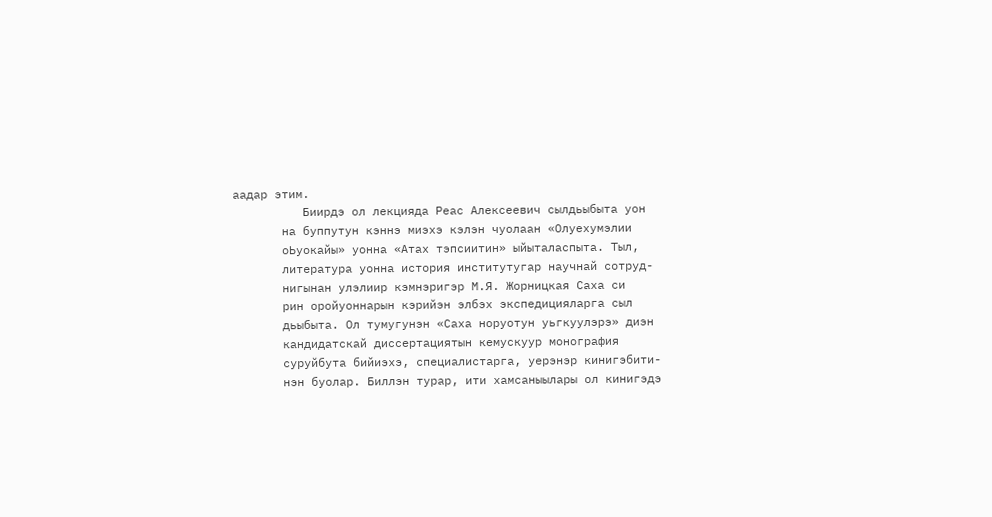аадар этим.
          Биирдэ ол лекцияда Реас Алексеевич сылдьыбыта уон
       на буппутун кэннэ миэхэ кэлэн чуолаан «Олуехумэлии
       оЬуокайы» уонна «Атах тэпсиитин» ыйыталаспыта. Тыл,
       литература уонна история институтугар научнай сотруд-
       нигынан улэлиир кэмнэригэр М.Я. Жорницкая Саха си
       рин оройуоннарын кэрийэн элбэх экспедицияларга сыл
       дьыбыта. Ол тумугунэн «Саха норуотун уьгкуулэрэ» диэн
       кандидатскай диссертациятын кемускуур монография
       суруйбута бийиэхэ, специалистарга, уерэнэр кинигэбити-
       нэн буолар. Биллэн турар, ити хамсаныылары ол кинигэдэ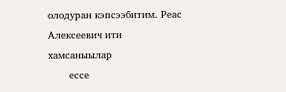олодуран кэпсээбитим. Реас Алексеевич ити хамсаныылар
       ессе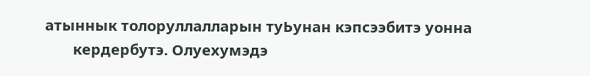атыннык толоруллалларын туЬунан кэпсээбитэ уонна
       кердербутэ. Олуехумэдэ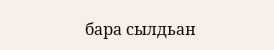бара сылдьан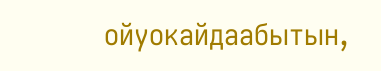ойуокайдаабытын,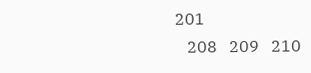201
   208   209   210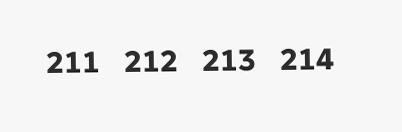211   212   213   214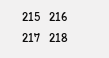215   216   217   218